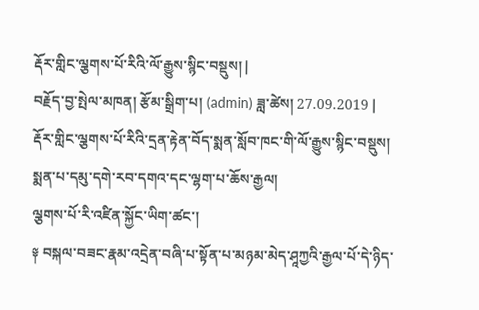རྡོར་གླིང་ལྕགས་པོ་རིའི་ལོ་རྒྱུས་སྙིང་བསྡུས། |
བརྗོད་བྱ་སྤེལ་མཁན། རྩོམ་སྒྲིག་པ། (admin) ཟླ་ཚེས། 27.09.2019 |
རྡོར་གླིང་ལྕགས་པོ་རིའི་དྲན་རྟེན་བོད་སྨན་སློབ་ཁང་གི་ལོ་རྒྱུས་སྙིང་བསྡུས།
སྨན་པ་དམུ་དགེ་རབ་དགའ་དང་ལྷག་པ་ཆོས་རྒྱལ།
ལྕགས་པོ་རི་འཛིན་སྐྱོང་ཡིག་ཚང་།
༈ བསྐལ་བཟང་རྣམ་འདྲེན་བཞི་པ་སྟོན་པ་མཉམ་མེད་ཤཱཀྱའི་རྒྱལ་པོ་དེ་ཉིད་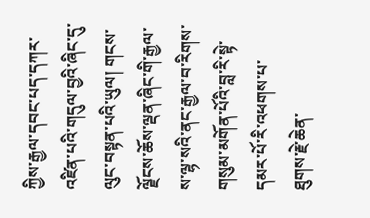ཀྱིས་རྒྱལ་དབང་པད་དཀར་འཛིན་པའི་གདུལ་བྱའི་ཞིང་དུ་ལུང་བསྟན་པའི་ཡུལ། གངས་ལྗོངས་ཆོས་ལྡན་ཞིང་གི་རྒྱལ་ས་ལྷ་སའི་ནང་རྒྱལ་བ་རིགས་གསུམ་མགོན་པོའི་བླ་རི་སྟེ་དམར་པོ་རི་འཕགས་པ་ཐུགས་རྗེ་ཆེན་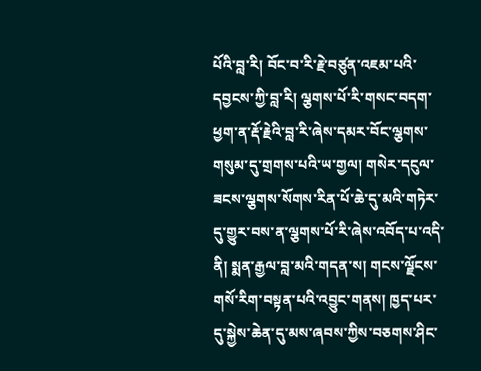པོའི་བླ་རི། བོང་བ་རི་རྗེ་བཙུན་འཇམ་པའི་དབྱངས་ཀྱི་བླ་རི། ལྕགས་པོ་རི་གསང་བདག་ཕྱག་ན་རྡོ་རྗེའི་བླ་རི་ཞེས་དམར་བོང་ལྕགས་གསུམ་དུ་གྲགས་པའི་ཡ་གྱལ། གསེར་དངུལ་ཟངས་ལྕགས་སོགས་རིན་པོ་ཆེ་དུ་མའི་གཏེར་དུ་གྱུར་བས་ན་ལྕགས་པོ་རི་ཞེས་འབོད་པ་འདི་ནི། སྨན་རྒྱལ་བླ་མའི་གདན་ས། གངས་ལྗོངས་གསོ་རིག་བསྟན་པའི་འབྱུང་གནས། ཁྱད་པར་དུ་སྐྱེས་ཆེན་དུ་མས་ཞབས་ཀྱིས་བཅགས་ཤིང་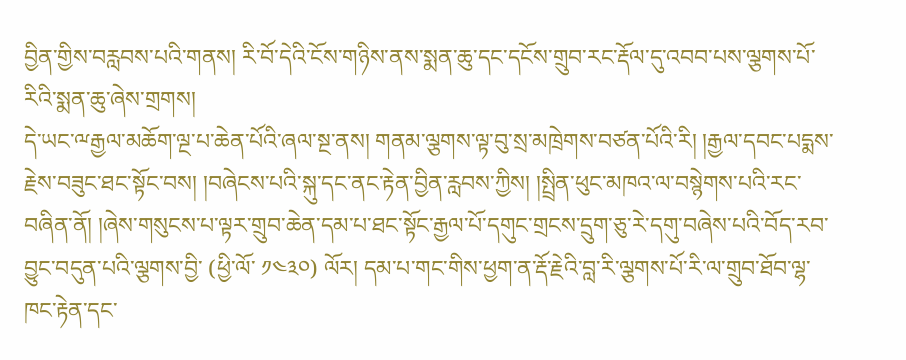བྱིན་གྱིས་བརླབས་པའི་གནས། རི་བོ་དེའི་ངོས་གཉིས་ནས་སྨན་ཆུ་དང་དངོས་གྲུབ་རང་རྡོལ་དུ་འབབ་པས་ལྕགས་པོ་རིའི་སྨན་ཆུ་ཞེས་གྲགས།
དེ་ཡང་ྋརྒྱལ་མཆོག་ལྔ་པ་ཆེན་པོའི་ཞལ་སྔ་ནས། གནམ་ལྕགས་ལྟ་བུ་སྲ་མཁྲེགས་བཙན་པོའི་རི། །རྒྱལ་དབང་པདྨས་རྗེས་བཟུང་ཐང་སྟོང་བས། །བཞེངས་པའི་སྐུ་དང་ནང་རྟེན་བྱིན་རླབས་ཀྱིས། །སྤྲིན་ཕུང་མཁའ་ལ་བསྙེགས་པའི་རང་བཞིན་ནོ། །ཞེས་གསུངས་པ་ལྟར་གྲུབ་ཆེན་དམ་པ་ཐང་སྟོང་རྒྱལ་པོ་དགུང་གྲངས་དྲུག་ཅུ་རེ་དགུ་བཞེས་པའི་བོད་རབ་བྱུང་བདུན་པའི་ལྕགས་བྱི་ (ཕྱི་ལོ་ ༡༤༣༠) ལོར། དམ་པ་གང་གིས་ཕྱག་ན་རྡོ་རྗེའི་བླ་རི་ལྕགས་པོ་རི་ལ་གྲུབ་ཐོབ་ལྷ་ཁང་རྟེན་དང་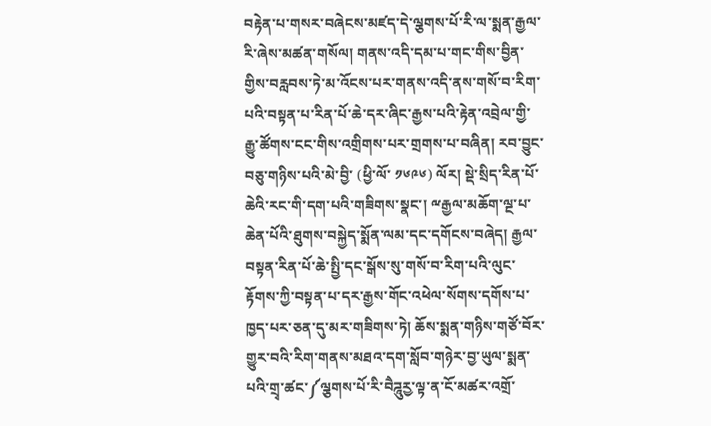བརྟེན་པ་གསར་བཞེངས་མཛད་དེ་ལྕགས་པོ་རི་ལ་སྨན་རྒྱལ་རི་ཞེས་མཚན་གསོལ། གནས་འདི་དམ་པ་གང་གིས་བྱིན་གྱིས་བརླབས་ཏེ་མ་འོངས་པར་གནས་འདི་ནས་གསོ་བ་རིག་པའི་བསྟན་པ་རིན་པོ་ཆེ་དར་ཞིང་རྒྱས་པའི་རྟེན་འབྲེལ་གྱི་རྒྱུ་ཚོགས་ངང་གིས་འགྲིགས་པར་གྲགས་པ་བཞིན། རབ་བྱུང་བཅུ་གཉིས་པའི་མེ་བྱི་ (ཕྱི་ལོ་ ༡༦༩༦) ལོར། སྡེ་སྲིད་རིན་པོ་ཆེའི་རང་གི་དག་པའི་གཟིགས་སྣང་། ྋརྒྱལ་མཆོག་ལྔ་པ་ཆེན་པོའི་ཐུགས་བསྐྱེད་སྨོན་ལམ་དང་དགོངས་བཞེད། རྒྱལ་བསྟན་རིན་པོ་ཆེ་སྤྱི་དང་སྒོས་སུ་གསོ་བ་རིག་པའི་ལུང་རྟོགས་ཀྱི་བསྟན་པ་དར་རྒྱས་གོང་འཕེལ་སོགས་དགོས་པ་ཁྱད་པར་ཅན་དུ་མར་གཟིགས་ཏེ། ཆོས་སྨན་གཉིས་གཙོ་བོར་གྱུར་བའི་རིག་གནས་མཐའ་དག་སློབ་གཉེར་བྱ་ཡུལ་སྨན་པའི་གྲྭ་ཚང་༼ལྕགས་པོ་རི་བཻཌཱུརྱ་ལྟ་ན་ངོ་མཚར་འགྲོ་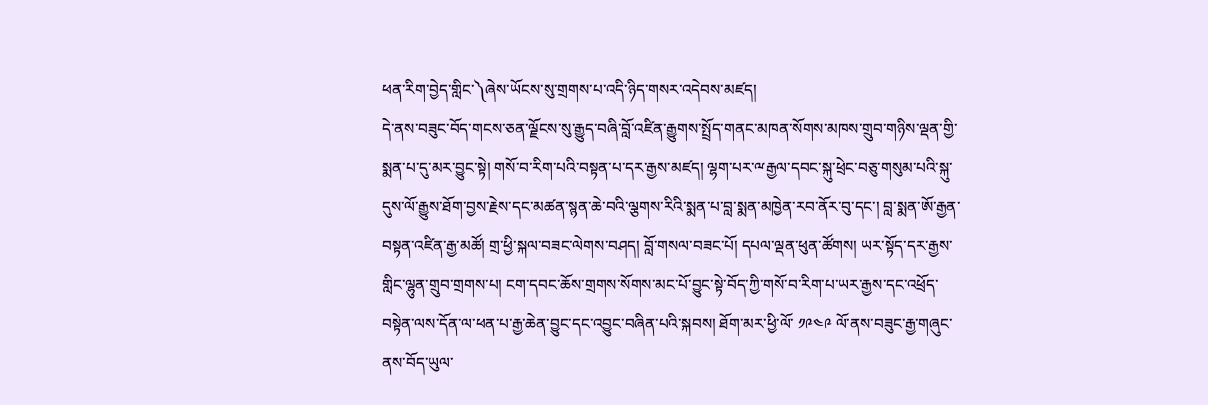ཕན་རིག་བྱེད་གླིང་༽ཞེས་ཡོངས་སུ་གྲགས་པ་འདི་ཉིད་གསར་འདེབས་མཛད།
དེ་ནས་བཟུང་བོད་གངས་ཅན་ལྗོངས་སུ་རྒྱུད་བཞི་བློ་འཛིན་རྒྱུགས་སྤྲོད་གནང་མཁན་སོགས་མཁས་གྲུབ་གཉིས་ལྡན་གྱི་སྨན་པ་དུ་མར་བྱུང་སྟེ། གསོ་བ་རིག་པའི་བསྟན་པ་དར་རྒྱས་མཛད། ལྷག་པར་ྋརྒྱལ་དབང་སྐུ་ཕྲེང་བཅུ་གསུམ་པའི་སྐུ་དུས་ལོ་རྒྱུས་ཐོག་བྱས་རྗེས་དང་མཚན་སྙན་ཆེ་བའི་ལྕགས་རིའི་སྨན་པ་བླ་སྨན་མཁྱེན་རབ་ནོར་བུ་དང་། བླ་སྨན་ཨོ་རྒྱན་བསྟན་འཛིན་རྒྱ་མཚོ། གྲ་ཕྱི་སྐལ་བཟང་ལེགས་བཤད། བློ་གསལ་བཟང་པོ། དཔལ་ལྡན་ཕུན་ཚོགས། ཡར་སྟོད་དར་རྒྱས་གླིང་ལྷུན་གྲུབ་གྲགས་པ། ངག་དབང་ཆོས་གྲགས་སོགས་མང་པོ་བྱུང་སྟེ་བོད་ཀྱི་གསོ་བ་རིག་པ་ཡར་རྒྱས་དང་འཕྲོད་བསྟེན་ལས་དོན་ལ་ཕན་པ་རྒྱ་ཆེན་བྱུང་དང་འབྱུང་བཞིན་པའི་སྐབས། ཐོག་མར་ཕྱི་ལོ་ ༡༩༤༩ ལོ་ནས་བཟུང་རྒྱ་གཞུང་ནས་བོད་ཡུལ་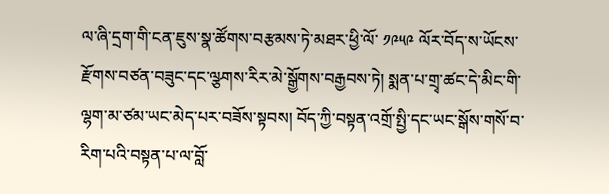ལ་ཞི་དྲག་གི་ངན་ཇུས་སྣ་ཚོགས་བརྩམས་ཏེ་མཐར་ཕྱི་ལོ་ ༡༩༥༩ ལོར་བོད་ས་ཡོངས་རྫོགས་བཙན་བཟུང་དང་ལྩགས་རིར་མེ་སྒྱོགས་བརྒྱབས་ཏེ། སྨན་པ་གྲྭ་ཚང་དེ་མིང་གི་ལྷག་མ་ཙམ་ཡང་མེད་པར་བཟོས་སྟབས། བོད་ཀྱི་བསྟན་འགྲོ་སྤྱི་དང་ཡང་སྒོས་གསོ་བ་རིག་པའི་བསྟན་པ་ལ་བློ་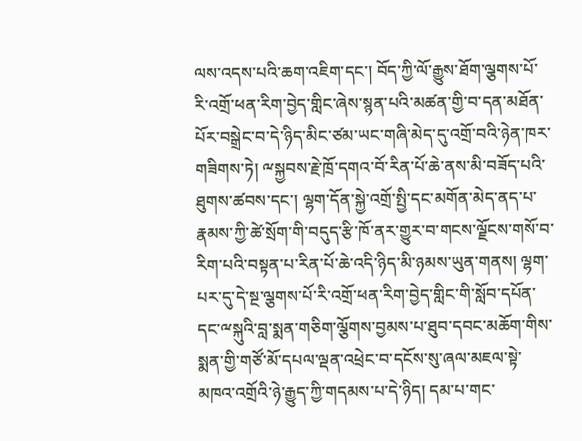ལས་འདས་པའི་ཆག་འཇིག་དང་། བོད་ཀྱི་ལོ་རྒྱུས་ཐོག་ལྕགས་པོ་རི་འགྲོ་ཕན་རིག་བྱེད་གླིང་ཞེས་སྙན་པའི་མཚན་གྱི་བ་དན་མཐོན་པོར་བསྒྲེང་བ་དེ་ཉིད་མིང་ཙམ་ཡང་གཞི་མེད་དུ་འགྲོ་བའི་ཉེན་ཁར་གཟིགས་ཏེ། ྋསྐྱབས་རྗེ་ཁྲོ་དགའ་བོ་རིན་པོ་ཆེ་ནས་མི་བཟོད་པའི་ཐུགས་ཚབས་དང་། ལྷག་དོན་སྐྱེ་འགྲོ་སྤྱི་དང་མགོན་མེད་ནད་པ་རྣམས་ཀྱི་ཚེ་སྲོག་གི་བདུད་རྩི་ཁོ་ནར་གྱུར་བ་གངས་ལྗོངས་གསོ་བ་རིག་པའི་བསྟན་པ་རིན་པོ་ཆེ་འདི་ཉིད་མི་ཉམས་ཡུན་གནས། ལྷག་པར་དུ་དེ་སྔ་ལྕགས་པོ་རི་འགྲོ་ཕན་རིག་བྱེད་གླིང་གི་སློབ་དཔོན་དང་ྋསྐུའི་བླ་སྨན་གཅིག་ལྕོགས་བྱམས་པ་ཐུབ་དབང་མཆོག་གིས་སྨན་གྱི་གཙོ་མོ་དཔལ་ལྡན་འཕྲེང་བ་དངོས་སུ་ཞལ་མཇལ་སྟེ་མཁའ་འགྲོའི་ཉེ་རྒྱུད་ཀྱི་གདམས་པ་དེ་ཉིད། དམ་པ་གང་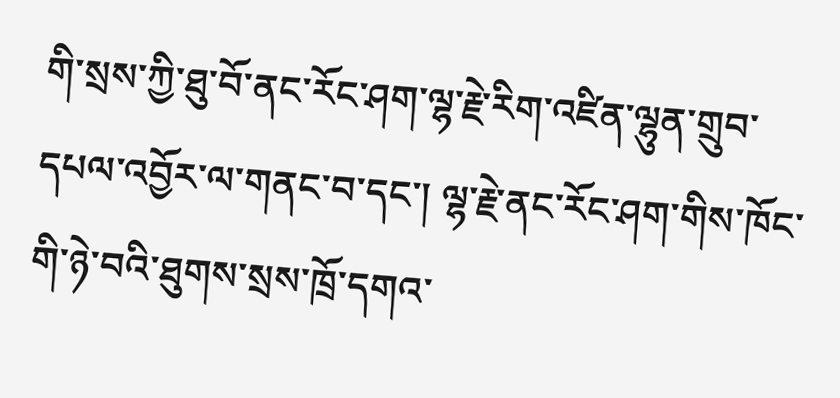གི་སྲས་ཀྱི་ཐུ་བོ་ནང་རོང་ཤག་ལྷ་རྗེ་རིག་འཛིན་ལྷུན་གྲུབ་དཔལ་འབྱོར་ལ་གནང་བ་དང་། ལྷ་རྗེ་ནང་རོང་ཤག་གིས་ཁོང་གི་ཉེ་བའི་ཐུགས་སྲས་ཁྲོ་དགའ་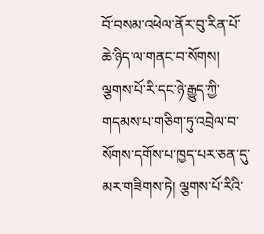བོ་བསམ་འཕེལ་ནོར་བུ་རིན་པོ་ཆེ་ཉིད་ལ་གནང་བ་སོགས། ལྕགས་པོ་རི་དང་ཉེ་རྒྱུད་ཀྱི་གདམས་པ་གཅིག་ཏུ་འབྲེལ་བ་སོགས་དགོས་པ་ཁྱད་པར་ཅན་དུ་མར་གཟིགས་ཏེ། ལྕགས་པོ་རིའི་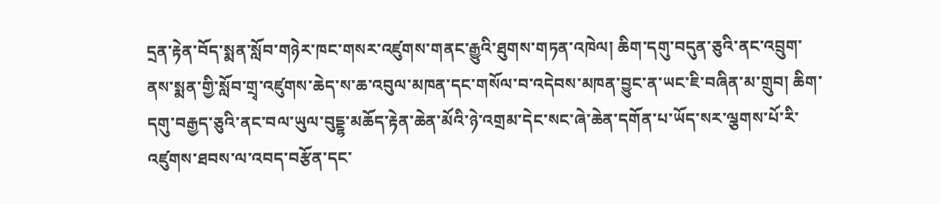དྲན་རྟེན་བོད་སྨན་སློབ་གཉེར་ཁང་གསར་འཛུགས་གནང་རྒྱུའི་ཐུགས་གཏན་འཁེལ། ཆིག་དགུ་བདུན་ཅུའི་ནང་འབྲུག་ནས་སྨན་གྱི་སློབ་གྲྭ་འཛུགས་ཆེད་ས་ཆ་འབུལ་མཁན་དང་གསོལ་བ་འདེབས་མཁན་བྱུང་ན་ཡང་ཇི་བཞིན་མ་གྲུབ། ཆིག་དགུ་བརྒྱད་ཅུའི་ནང་བལ་ཡུལ་བུདྔྷ་མཆོད་རྟེན་ཆེན་མོའི་ཉེ་འགྲམ་དེང་སང་ཞེ་ཆེན་དགོན་པ་ཡོད་སར་ལྕགས་པོ་རི་འཛུགས་ཐབས་ལ་འབད་བརྩོན་དང་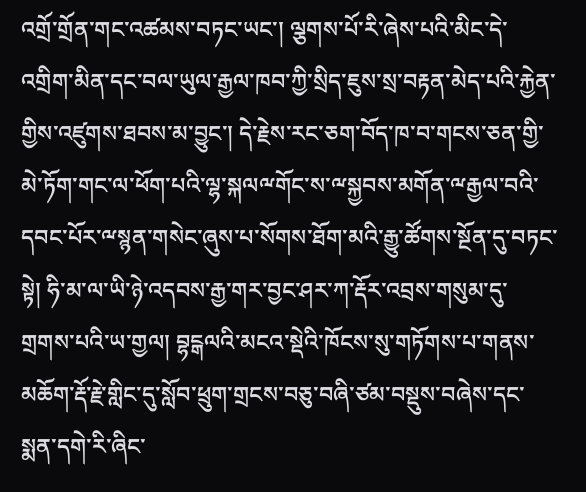འགྲོ་གྲོན་གང་འཚམས་བཏང་ཡང་། ལྕགས་པོ་རི་ཞེས་པའི་མིང་དེ་འགྲིག་མིན་དང་བལ་ཡུལ་རྒྱལ་ཁབ་ཀྱི་སྲིད་ཇུས་སྲ་བརྟན་མེད་པའི་རྐྱེན་གྱིས་འཛུགས་ཐབས་མ་བྱུང་། དེ་རྗེས་རང་ཅག་བོད་ཁ་བ་གངས་ཅན་གྱི་མེ་ཏོག་གང་ལ་ཕོག་པའི་ལྷ་སྐལྋགོང་ས་ྋསྐྱབས་མགོན་ྋརྒྱལ་བའི་དབང་པོར་ྋསྙན་གསེང་ཞུས་པ་སོགས་ཐོག་མའི་རྒྱུ་ཚོགས་སྔོན་དུ་བཏང་སྟེ། ཧི་མ་ལ་ཡི་ཉེ་འདབས་རྒྱ་གར་བྱང་ཤར་ཀ་རྡོར་འབྲས་གསུམ་དུ་གྲགས་པའི་ཡ་གྱལ། བྷངྒལའི་མངའ་སྡེའི་ཁོངས་སུ་གཏོགས་པ་གནས་མཆོག་རྡོ་རྗེ་གླིང་དུ་སློབ་ཕྲུག་གྲངས་བཅུ་བཞི་ཙམ་བསྡུས་བཞེས་དང་སྨན་དགེ་རི་ཞིང་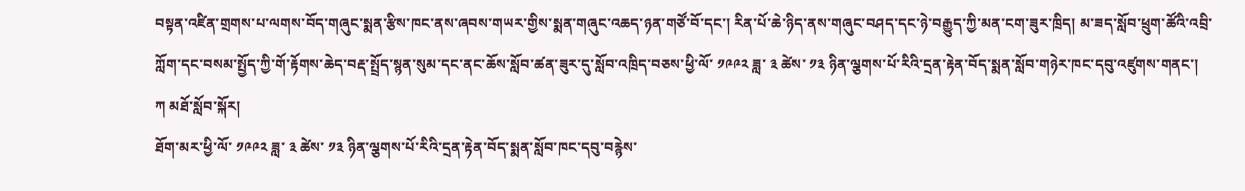བསྟན་འཛིན་གྲགས་པ་ལགས་བོད་གཞུང་སྨན་རྩིས་ཁང་ནས་ཞབས་གཡར་གྱིས་སྨན་གཞུང་འཆད་ཉན་གཙོ་བོ་དང་། རིན་པོ་ཆེ་ཉིད་ནས་གཞུང་བཤད་དང་ཉེ་བརྒྱུད་ཀྱི་མན་ངག་ཟུར་ཁྲིད། མ་ཟད་སློབ་ཕྲུག་ཚོའི་འབྲི་ཀློག་དང་བསམ་སྤྱོད་ཀྱི་གོ་རྟོགས་ཆེད་བརྡ་སྤྲོད་སྙན་སུམ་དང་ནང་ཆོས་སློབ་ཚན་ཟུར་དུ་སློབ་འཁྲིད་བཅས་ཕྱི་ལོ་ ༡༩༩༢ ཟླ་ ༣ ཚེས་ ༡༣ ཉིན་ལྕགས་པོ་རིའི་དྲན་རྟེན་བོད་སྨན་སློབ་གཉེར་ཁང་དབུ་འཛུགས་གནང་།
ཀ མཐོ་སློབ་སྐོར།
ཐོག་མར་ཕྱི་ལོ་ ༡༩༩༢ ཟླ་ ༣ ཚེས་ ༡༣ ཉིན་ལྕགས་པོ་རིའི་དྲན་རྟེན་བོད་སྨན་སློབ་ཁང་དབུ་བརྙེས་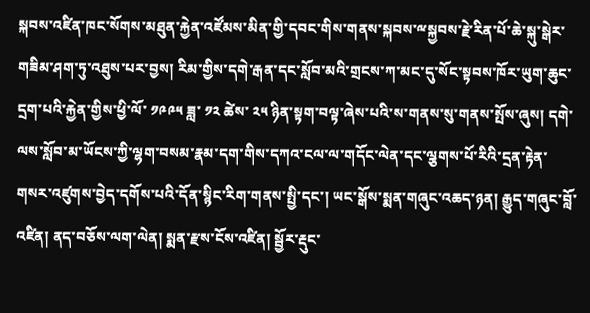སྐབས་འཛིན་ཁང་སོགས་མཐུན་རྐྱེན་འཛོམས་མིན་གྱི་དབང་གིས་གནས་སྐབས་ྋསྐྱབས་རྗེ་རིན་པོ་ཆེ་སྐུ་སྒེར་གཟིམ་ཤག་ཏུ་འཐུས་པར་བྱས། རིམ་གྱིས་དགེ་རྒན་དང་སློབ་མའི་གྲངས་ཀ་མང་དུ་སོང་སྟབས་ཁོར་ཡུག་ཆུང་དྲག་པའི་རྐྱེན་གྱིས་ཕྱི་ལོ་ ༡༩༩༥ ཟླ་ ༡༢ ཚེས་ ༢༥ ཉིན་སྟག་བལྟ་ཞེས་པའི་ས་གནས་སུ་གནས་སྤོས་ཞུས། དགེ་ལས་སློབ་མ་ཡོངས་ཀྱི་ལྷག་བསམ་རྣམ་དག་གིས་དཀའ་ངལ་ལ་གདོང་ལེན་དང་ལྕགས་པོ་རིའི་དྲན་རྟེན་གསར་འཛུགས་བྱེད་དགོས་པའི་དོན་སྙིང་རིག་གནས་སྤྱི་དང་། ཡང་སྒོས་སྨན་གཞུང་འཆད་ཉན། རྒྱུད་གཞུང་བློ་འཛིན། ནད་བཅོས་ལག་ལེན། སྨན་རྫས་ངོས་འཛིན། སྦྱོར་རྡུང་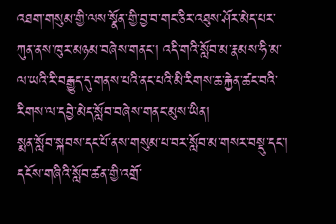འཐག་གསུམ་གྱི་ལས་སྣོན་གྱི་བྱ་བ་གང་ཅིར་འཐུས་ཤོར་མེད་པར་ཀུན་ནས་ཁུར་མཉམ་བཞེས་གནང་། འདི་གའི་སློབ་མ་རྣམས་ཧི་མ་ལ་ཡའི་རི་བརྒྱུད་དུ་གནས་པའི་ནང་པའི་མི་རིགས་ཆ་རྐྱེན་ཚང་བའི་རིགས་ལ་དབྱེ་མེད་སློབ་བཞེས་གནང་མུས་ཡིན།
སྨན་སློབ་སྐབས་དང་པོ་ནས་གསུམ་པ་བར་སློབ་མ་གསར་བསྡུ་དང་། དངོས་གཞིའི་སློབ་ཚན་གྱི་འགྲོ་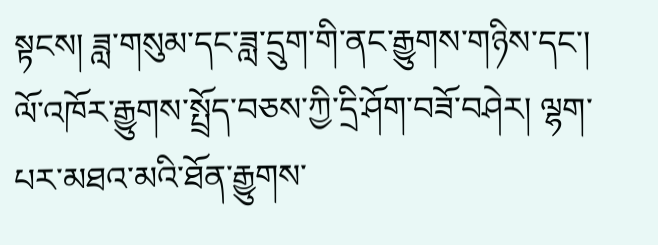སྟངས། ཟླ་གསུམ་དང་ཟླ་དྲུག་གི་ནང་རྒྱུགས་གཉིས་དང་། ལོ་འཁོར་རྒྱུགས་སྤྲོད་བཅས་ཀྱི་དྲི་ཤོག་བཟོ་བཤེར། ལྷག་པར་མཐའ་མའི་ཐོན་རྒྱུགས་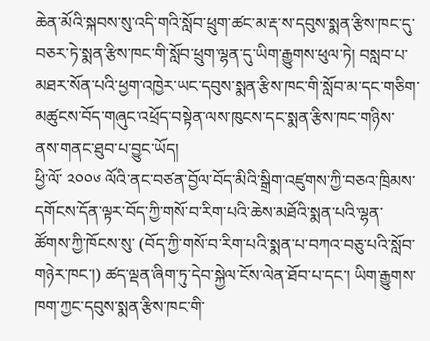ཆེན་མོའི་སྐབས་སུ་འདི་གའི་སློབ་ཕྲུག་ཚང་མ་རྡ་ས་དབུས་སྨན་རྩིས་ཁང་དུ་བཅར་ཏེ་སྨན་རྩིས་ཁང་གི་སློབ་ཕྲུག་ལྷན་དུ་ཡིག་རྒྱུགས་ཕུལ་ཏེ། བསླབ་པ་མཐར་སོན་པའི་ཕྱག་འཁྱེར་ཡང་དབུས་སྨན་རྩིས་ཁང་གི་སློབ་མ་དང་གཅིག་མཚུངས་བོད་གཞུང་འཕྲོད་བསྟེན་ལས་ཁུངས་དང་སྨན་རྩིས་ཁང་གཉིས་ནས་གནང་ཐུབ་པ་བྱུང་ཡོད།
ཕྱི་ལོ་ ༢༠༠༦ ལོའི་ནང་བཙན་བྱོལ་བོད་མིའི་སྒྲིག་འཛུགས་ཀྱི་བཅའ་ཁྲིམས་དགོངས་དོན་ལྟར་བོད་ཀྱི་གསོ་བ་རིག་པའི་ཆེས་མཐོའི་སྨན་པའི་ལྷན་ཚོགས་ཀྱི་ཁོངས་སུ་ (བོད་ཀྱི་གསོ་བ་རིག་པའི་སྨན་པ་བཀའ་བཅུ་པའི་སློབ་གཉེར་ཁང་།) ཚད་ལྡན་ཞིག་ཏུ་དེབ་སྐྱེལ་ངོས་ལེན་ཐོབ་པ་དང་། ཡིག་རྒྱུགས་ཁག་ཀྱང་དབུས་སྨན་རྩིས་ཁང་གི་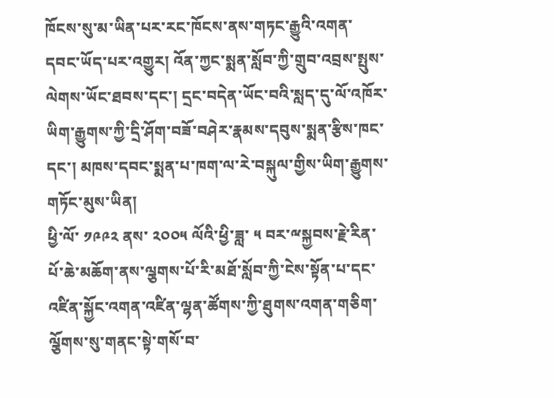ཁོངས་སུ་མ་ཡིན་པར་རང་ཁོངས་ནས་གཏང་རྒྱུའི་འགན་དབང་ཡོད་པར་འགྱུར། འོན་ཀྱང་སྨན་སློབ་ཀྱི་གྲུབ་འབྲས་སྤུས་ལེགས་ཡོང་ཐབས་དང་། དྲང་བདེན་ཡོང་བའི་སླད་དུ་ལོ་འཁོར་ཡིག་རྒྱུགས་ཀྱི་དྲི་ཤོག་བཟོ་བཤེར་རྣམས་དབུས་སྨན་རྩིས་ཁང་དང་། མཁས་དབང་སྨན་པ་ཁག་ལ་རེ་བསྐུལ་གྱིས་ཡིག་རྒྱུགས་གཏོང་མུས་ཡིན།
ཕྱི་ལོ་ ༡༩༩༢ ནས་ ༢༠༠༥ ལོའི་ཕྱི་ཟླ་ ༥ བར་ྋསྐྱབས་རྗེ་རིན་པོ་ཆེ་མཆོག་ནས་ལྕགས་པོ་རི་མཐོ་སློབ་ཀྱི་ངེས་སྟོན་པ་དང་འཛིན་སྐྱོང་འགན་འཛིན་ལྷན་ཚོགས་ཀྱི་ཐུགས་འགན་གཅིག་ལྕོགས་སུ་གནང་སྟེ་གསོ་བ་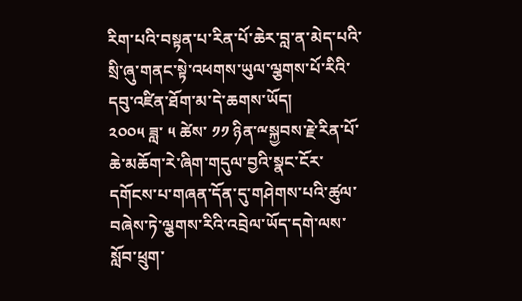རིག་པའི་བསྟན་པ་རིན་པོ་ཆེར་བླ་ན་མེད་པའི་སྲི་ཞུ་གནང་སྟེ་འཕགས་ཡུལ་ལྕགས་པོ་རིའི་དབུ་འཛིན་ཐོག་མ་དེ་ཆགས་ཡོད།
༢༠༠༥ ཟླ་ ༥ ཚེས་ ༡༡ ཉིན་ྋསྐྱབས་རྗེ་རིན་པོ་ཆེ་མཆོག་རེ་ཞིག་གདུལ་བྱའི་སྣང་ངོར་དགོངས་པ་གཞན་དོན་དུ་གཤེགས་པའི་ཚུལ་བཞེས་ཏེ་ལྕགས་རིའི་འབྲེལ་ཡོད་དགེ་ལས་སློབ་ཕྲུག་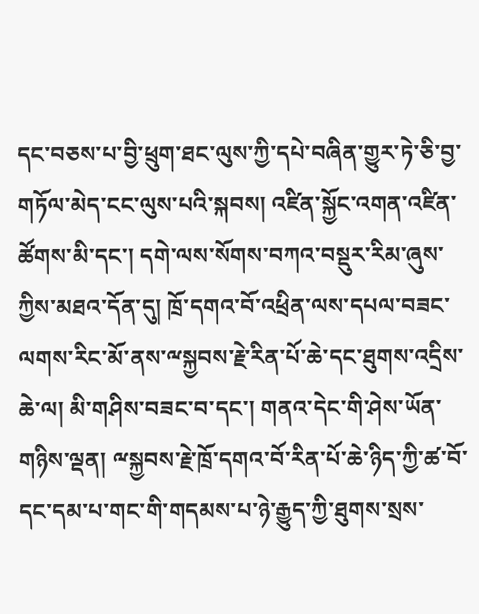དང་བཅས་པ་བྱི་ཕྲུག་ཐང་ལུས་ཀྱི་དཔེ་བཞིན་གྱུར་ཏེ་ཅི་བྱ་གཏོལ་མེད་ངང་ལུས་པའི་སྐབས། འཛིན་སྐྱོང་འགན་འཛིན་ཚོགས་མི་དང་། དགེ་ལས་སོགས་བཀའ་བསྡུར་རིམ་ཞུས་ཀྱིས་མཐའ་དོན་དུ། ཁྲོ་དགའ་བོ་འཕྲིན་ལས་དཔལ་བཟང་ལགས་རིང་མོ་ནས་ྋསྐྱབས་རྗེ་རིན་པོ་ཆེ་དང་ཐུགས་འདྲིས་ཆེ་ལ། མི་གཤིས་བཟང་བ་དང་། གནའ་དེང་གི་ཤེས་ཡོན་གཉིས་ལྡན། ྋསྐྱབས་རྗེ་ཁྲོ་དགའ་བོ་རིན་པོ་ཆེ་ཉིད་ཀྱི་ཚ་བོ་དང་དམ་པ་གང་གི་གདམས་པ་ཉེ་རྒྱུད་ཀྱི་ཐུགས་སྲས་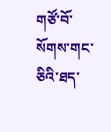གཙོ་བོ་སོགས་གང་ཅིའི་ཐད་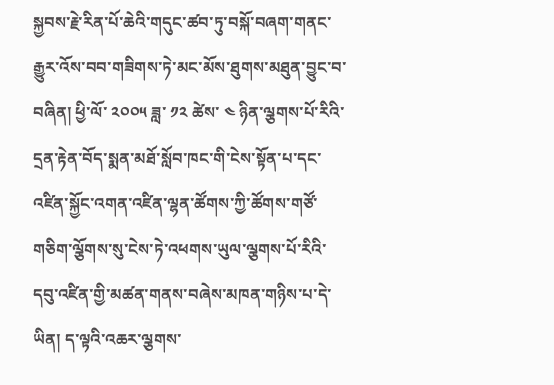སྐྱབས་རྗེ་རིན་པོ་ཆེའི་གདུང་ཚབ་ཏུ་བསྐོ་བཞག་གནང་རྒྱུར་འོས་བབ་གཟིགས་ཏེ་མང་མོས་ཐུགས་མཐུན་བྱུང་བ་བཞིན། ཕྱི་ལོ་ ༢༠༠༥ ཟླ་ ༡༢ ཚེས་ ༤ ཉིན་ལྕགས་པོ་རིའི་དྲན་རྟེན་བོད་སྨན་མཐོ་སློབ་ཁང་གི་ངེས་སྟོན་པ་དང་འཛིན་སྐྱོང་འགན་འཛིན་ལྷན་ཚོགས་ཀྱི་ཚོགས་གཙོ་གཅིག་ལྕོགས་སུ་ངེས་ཏེ་འཕགས་ཡུལ་ལྕགས་པོ་རིའི་དབུ་འཛིན་གྱི་མཚན་གནས་བཞེས་མཁན་གཉིས་པ་དེ་ཡིན། ད་ལྟའི་འཆར་ལྕགས་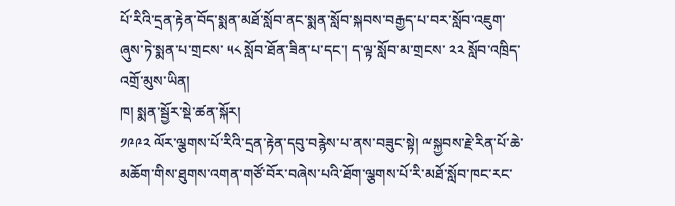པོ་རིའི་དྲན་རྟེན་བོད་སྨན་མཐོ་སློབ་ནང་སྨན་སློབ་སྐབས་བརྒྱད་པ་བར་སློབ་འཇུག་ཞུས་ཏེ་སྨན་པ་གྲངས་ ༥༨ སློབ་ཐོན་ཟིན་པ་དང་། ད་ལྟ་སློབ་མ་གྲངས་ ༢༢ སློབ་འཁྲིད་འགྲོ་མུས་ཡིན།
ཁ། སྨན་སྦྱོར་སྡེ་ཚན་སྐོར།
༡༩༩༢ ལོར་ལྕགས་པོ་རིའི་དྲན་རྟེན་དབུ་བརྙེས་པ་ནས་བཟུང་སྟེ། ྋསྐྱབས་རྗེ་རིན་པོ་ཆེ་མཆོག་གིས་ཐུགས་འགན་གཙོ་བོར་བཞེས་པའི་ཐོག་ལྕགས་པོ་རི་མཐོ་སློབ་ཁང་རང་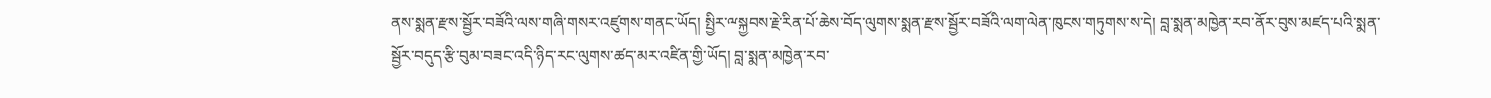ནས་སྨན་རྫས་སྦྱོར་བཟོའི་ལས་གཞི་གསར་འཛུགས་གནང་ཡོད། སྤྱིར་ྋསྐྱབས་རྗེ་རིན་པོ་ཆེས་བོད་ལུགས་སྨན་རྫས་སྦྱོར་བཟོའི་ལག་ལེན་ཁུངས་གཏུགས་ས་དེ། བླ་སྨན་མཁྱེན་རབ་ནོར་བུས་མཛད་པའི་སྨན་སྦྱོར་བདུད་རྩི་བུམ་བཟང་འདི་ཉིད་རང་ལུགས་ཚད་མར་འཛིན་གྱི་ཡོད། བླ་སྨན་མཁྱེན་རབ་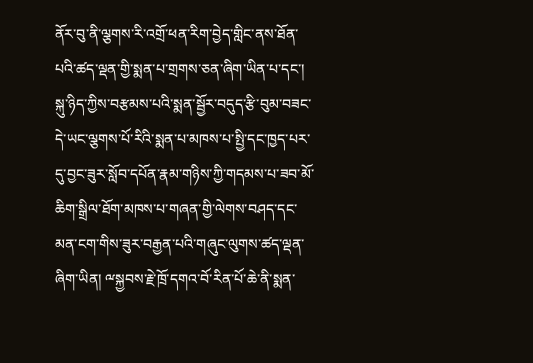ནོར་བུ་ནི་ལྕགས་རི་འགྲོ་ཕན་རིག་བྱེད་གླིང་ནས་ཐོན་པའི་ཚད་ལྡན་གྱི་སྨན་པ་གྲགས་ཅན་ཞིག་ཡིན་པ་དང་། སྐུ་ཉིད་ཀྱིས་བརྩམས་པའི་སྨན་སྦྱོར་བདུད་རྩི་བུམ་བཟང་དེ་ཡང་ལྕགས་པོ་རིའི་སྨན་པ་མཁས་པ་སྤྱི་དང་ཁྱད་པར་དུ་བྱང་ཟུར་སློབ་དཔོན་རྣམ་གཉིས་ཀྱི་གདམས་པ་ཟབ་མོ་ཆིག་སྒྲིལ་ཐོག་མཁས་པ་གཞན་གྱི་ལེགས་བཤད་དང་མན་ངག་གིས་ཟུར་བརྒྱན་པའི་གཞུང་ལུགས་ཚད་ལྡན་ཞིག་ཡིན། ྋསྐྱབས་རྗེ་ཁྲོ་དགའ་བོ་རིན་པོ་ཆེ་ནི་སྨན་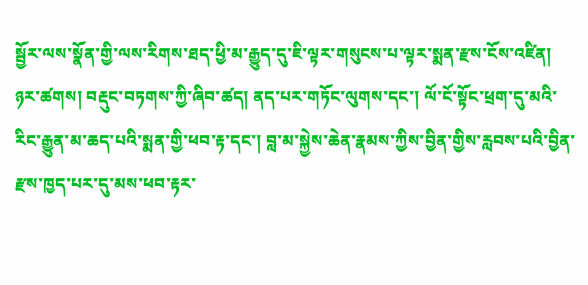སྦྱོར་ལས་སྣོན་གྱི་ལས་རིགས་ཐད་ཕྱི་མ་རྒྱུད་དུ་ཇི་ལྟར་གསུངས་པ་ལྟར་སྨན་རྫས་ངོས་འཛིན། ཉར་ཚགས། བརྡུང་བཏགས་ཀྱི་ཞིབ་ཚད། ནད་པར་གཏོང་ལུགས་དང་། ལོ་ངོ་སྟོང་ཕྲག་དུ་མའི་རིང་རྒྱུན་མ་ཆད་པའི་སྨན་གྱི་ཕབ་རྟ་དང་། བླ་མ་སྐྱེས་ཆེན་རྣམས་ཀྱིས་བྱིན་གྱིས་རླབས་པའི་བྱིན་རྫས་ཁྱད་པར་དུ་མས་ཕབ་རྟར་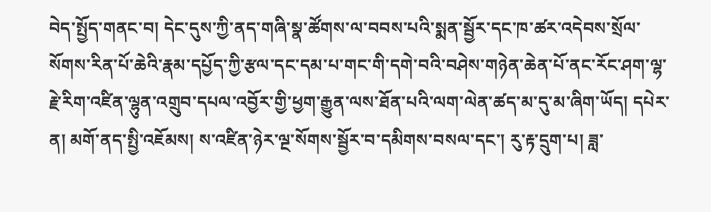བེད་སྤྱོད་གནང་བ། དེང་དུས་ཀྱི་ནད་གཞི་སྣ་ཚོགས་ལ་བབས་པའི་སྨན་སྦྱོར་དང་ཁ་ཚར་འདེབས་སྲོལ་སོགས་རིན་པོ་ཆེའི་རྣམ་དཔྱོད་ཀྱི་རྩལ་དང་དམ་པ་གང་གི་དགེ་བའི་བཤེས་གཉེན་ཆེན་པོ་ནང་རོང་ཤག་ལྷ་རྗེ་རིག་འཛིན་ལྷུན་འགྲུབ་དཔལ་འབྱོར་གྱི་ཕྱག་རྒྱུན་ལས་ཐོན་པའི་ལག་ལེན་ཚད་མ་དུ་མ་ཞིག་ཡོད། དཔེར་ན། མགོ་ནད་སྤྱི་འཇོམས། ས་འཛིན་ཉེར་ལྔ་སོགས་སྦྱོར་བ་དམིགས་བསལ་དང་། རུ་རྟ་དྲུག་པ། ཟླ་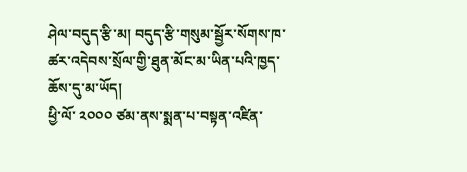ཤེལ་བདུད་རྩི་མ། བདུད་རྩི་གསུམ་སྦྱོར་སོགས་ཁ་ཚར་འདེབས་སྲོལ་གྱི་ཐུན་མོང་མ་ཡིན་པའི་ཁྱད་ཆོས་དུ་མ་ཡོད།
ཕྱི་ལོ་ ༢༠༠༠ ཙམ་ནས་སྨན་པ་བསྟན་འཛིན་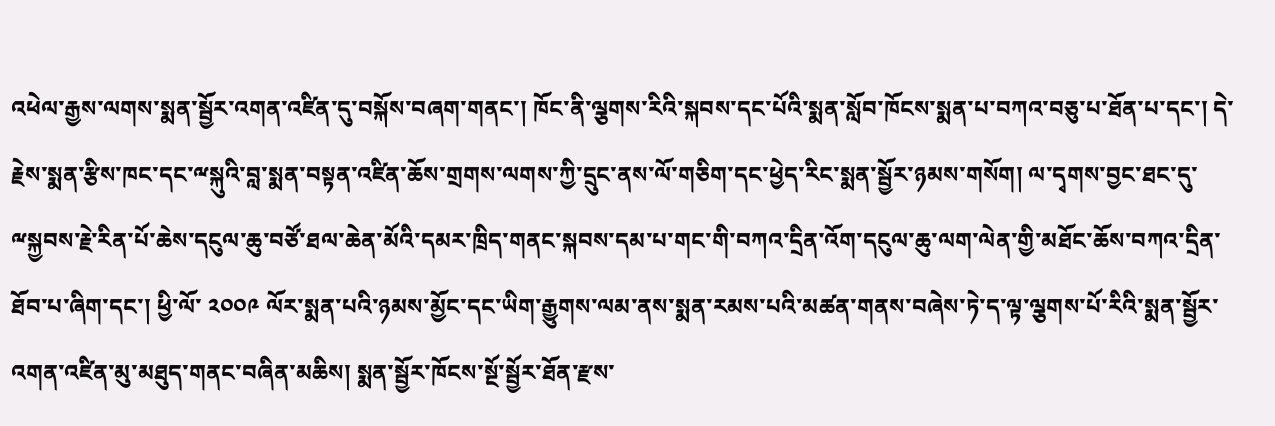འཕེལ་རྒྱས་ལགས་སྨན་སྦྱོར་འགན་འཛིན་དུ་བསྐོས་བཞག་གནང་། ཁོང་ནི་ལྕགས་རིའི་སྐབས་དང་པོའི་སྨན་སློབ་ཁོངས་སྨན་པ་བཀའ་བཅུ་པ་ཐོན་པ་དང་། དེ་རྗེས་སྨན་རྩིས་ཁང་དང་ྋསྐུའི་བླ་སྨན་བསྟན་འཛིན་ཆོས་གྲགས་ལགས་ཀྱི་དྲུང་ནས་ལོ་གཅིག་དང་ཕྱེད་རིང་སྨན་སྦྱོར་ཉམས་གསོག། ལ་དྭགས་བྱང་ཐང་དུ་ྋསྐྱབས་རྗེ་རིན་པོ་ཆེས་དངུལ་ཆུ་བཙོ་ཐལ་ཆེན་མོའི་དམར་ཁྲིད་གནང་སྐབས་དམ་པ་གང་གི་བཀའ་དྲིན་འོག་དངུལ་ཆུ་ལག་ལེན་གྱི་མཐོང་ཆོས་བཀའ་དྲིན་ཐོབ་པ་ཞིག་དང་། ཕྱི་ལོ་ ༢༠༠༩ ལོར་སྨན་པའི་ཉམས་མྱོང་དང་ཡིག་རྒྱུགས་ལམ་ནས་སྨན་རམས་པའི་མཚན་གནས་བཞེས་ཏེ་ད་ལྟ་ལྕགས་པོ་རིའི་སྨན་སྦྱོར་འགན་འཛིན་མུ་མཐུད་གནང་བཞིན་མཆིས། སྨན་སྦྱོར་ཁོངས་སྔོ་སྦྱོར་ཐོན་རྫས་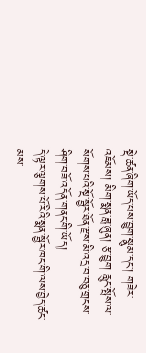སྡེ་ཚན་ཞིག་ཡོད་པས་བྱུག་སྣུམ་དང་། གཟེར་འཇོམས། མིག་སྨན་ཟླ་ཞུན། རྩ་བྱུག རླུང་སྤོས་ལ་སོགས་པའི་སྔོ་སྦྱོར་ཐོན་རྫས་མི་འདྲ་བ་བཅུ་གྲངས་ཤིག་བཟོ་འདོན་གནང་གི་ཡོད།
དེ་ལྟར་ལྕགས་པོ་རིའི་སྨན་སྦྱོར་ཁང་གི་ལས་བྱེད་ཚང་མས་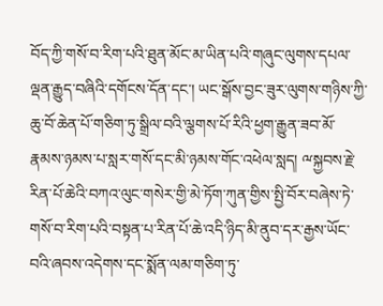བོད་ཀྱི་གསོ་བ་རིག་པའི་ཐུན་མོང་མ་ཡིན་པའི་གཞུང་ལུགས་དཔལ་ལྡན་རྒྱུད་བཞིའི་དགོངས་དོན་དང་། ཡང་སྒོས་བྱང་ཟུར་ལུགས་གཉིས་ཀྱི་ཆུ་བོ་ཆེན་པོ་གཅིག་ཏུ་སྒྲིལ་བའི་ལྕགས་པོ་རིའི་ཕྱག་རྒྱུན་ཟབ་མོ་རྣམས་ཉམས་པ་སླར་གསོ་དང་མི་ཉམས་གོང་འཕེལ་སླད། ྋསྐྱབས་རྗེ་རིན་པོ་ཆེའི་བཀའ་ལུང་གསེར་གྱི་མེ་ཏོག་ཀུན་གྱིས་སྤྱི་བོར་བཞེས་ཏེ་གསོ་བ་རིག་པའི་བསྟན་པ་རིན་པོ་ཆེ་འདི་ཉིད་མི་ནུབ་དར་རྒྱས་ཡོང་བའི་ཞབས་འདེགས་དང་སྨོན་ལམ་གཅིག་ཏུ་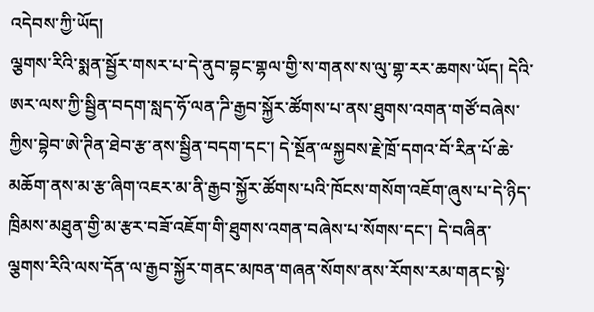འདེབས་ཀྱི་ཡོད།
ལྕགས་རིའི་སྨན་སྦྱོར་གསར་པ་དེ་ནུབ་བྷང་གྷལ་གྱི་ས་གནས་ས་ལུ་གྷ་རར་ཆགས་ཡོད། དེའི་ཨར་ལས་ཀྱི་སྦྱིན་བདག་སླད་ཧོ་ལན་ཌི་རྒྱབ་སྐྱོར་ཚོགས་པ་ནས་ཐུགས་འགན་གཙོ་བཞེས་ཀྱིས་བྷེབ་ཨེ་ཊིན་ཐེབ་རྩ་ནས་སྦྱིན་བདག་དང་། དེ་སྔོན་ྋསྐྱབས་རྗེ་ཁྲོ་དགའ་བོ་རིན་པོ་ཆེ་མཆོག་ནས་མ་རྩ་ཞིག་འཇར་མ་ནི་རྒྱབ་སྐྱོར་ཚོགས་པའི་ཁོངས་གསོག་འཇོག་ཞུས་པ་དེ་ཉིད་ཁྲིམས་མཐུན་གྱི་མ་རྩར་བཟོ་འཇོག་གི་ཐུགས་འགན་བཞེས་པ་སོགས་དང་། དེ་བཞིན་ལྕགས་རིའི་ལས་དོན་ལ་རྒྱབ་སྐྱོར་གནང་མཁན་གཞན་སོགས་ནས་རོགས་རམ་གནང་སྟེ་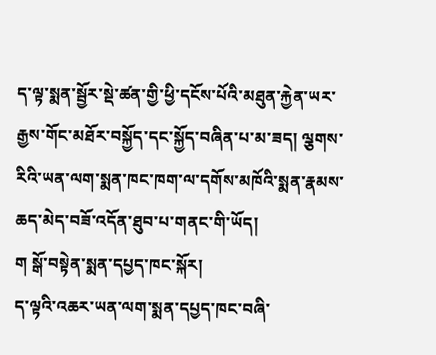ད་ལྟ་སྨན་སྦྱོར་སྡེ་ཚན་གྱི་ཕྱི་དངོས་པོའི་མཐུན་རྐྱེན་ཡར་རྒྱས་གོང་མཐོར་བསྐྱོད་དང་སྐྱོད་བཞིན་པ་མ་ཟད། ལྕགས་རིའི་ཡན་ལག་སྨན་ཁང་ཁག་ལ་དགོས་མཁོའི་སྨན་རྣམས་ཆད་མེད་བཟོ་འདོན་ཐུབ་པ་གནང་གི་ཡོད།
ག སྒོ་བསྟེན་སྨན་དཔྱད་ཁང་སྐོར།
ད་ལྟའི་འཆར་ཡན་ལག་སྨན་དཔྱད་ཁང་བཞི་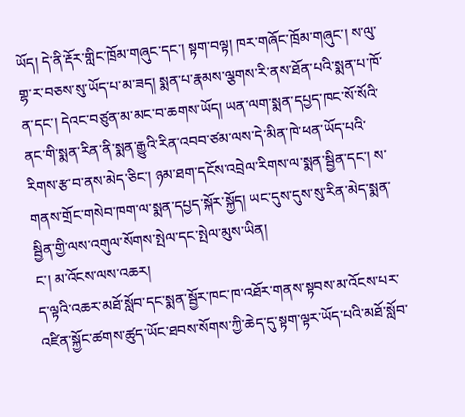ཡོད། དེ་ནི་རྡོར་གླིང་ཁྲོམ་གཞུང་དང་། སྟག་བལྟ། ཁར་གཞོང་ཁྲོམ་གཞུང་། ས་ལུ་གྷ་ར་བཅས་སུ་ཡོད་པ་མ་ཟད། སྨན་པ་རྣམས་ལྕགས་རི་ནས་ཐོན་པའི་སྨན་པ་ཁོ་ན་དང་། དེའང་བཙུན་མ་མང་བ་ཆགས་ཡོད། ཡན་ལག་སྨན་དཔྱད་ཁང་སོ་སོའི་ནང་གི་སྨན་རིན་ནི་སྨན་རྒྱུའི་རིན་འབབ་ཙམ་ལས་དེ་མིན་ཁེ་ཕན་ཡོད་པའི་རིགས་རྩ་བ་ནས་མེད་ཅིང་། ཉམ་ཐག་དངོས་འབྲེལ་རིགས་ལ་སྨན་སྦྱིན་དང་། ས་གནས་གྲོང་གསེབ་ཁག་ལ་སྨན་དཔྱད་སྐོར་སྐྱོད། ཡང་དུས་དུས་སུ་རིན་མེད་སྨན་སྦྱིན་གྱི་ལས་འགུལ་སོགས་སྤེལ་དང་སྤེལ་མུས་ཡིན།
ང་། མ་འོངས་ལས་འཆར།
ད་ལྟའི་འཆར་མཐོ་སློབ་དང་སྨན་སྦྱོར་ཁང་ཁ་འཐོར་གནས་སྟབས་མ་འོངས་པར་འཛིན་སྐྱོང་ཚགས་ཚུད་ཡོང་ཐབས་སོགས་ཀྱི་ཆེད་དུ་སྟག་ལྟར་ཡོད་པའི་མཐོ་སློབ་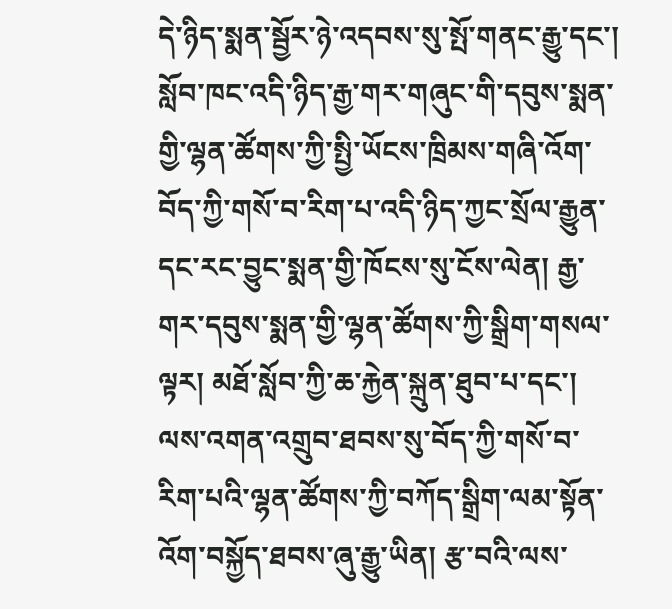དེ་ཉིད་སྨན་སྦྱོར་ཉེ་འདབས་སུ་སྤོ་གནང་རྒྱུ་དང་། སློབ་ཁང་འདི་ཉིད་རྒྱ་གར་གཞུང་གི་དབུས་སྨན་གྱི་ལྷན་ཚོགས་ཀྱི་སྤྱི་ཡོངས་ཁྲིམས་གཞི་འོག་བོད་ཀྱི་གསོ་བ་རིག་པ་འདི་ཉིད་ཀྱང་སྲོལ་རྒྱུན་དང་རང་བྱུང་སྨན་གྱི་ཁོངས་སུ་ངོས་ལེན། རྒྱ་གར་དབུས་སྨན་གྱི་ལྷན་ཚོགས་ཀྱི་སྒྲིག་གསལ་ལྟར། མཐོ་སློབ་ཀྱི་ཆ་རྐྱེན་སྐྲུན་ཐུབ་པ་དང་། ལས་འགན་འགྲུབ་ཐབས་སུ་བོད་ཀྱི་གསོ་བ་རིག་པའི་ལྷན་ཚོགས་ཀྱི་བཀོད་སྒྲིག་ལམ་སྟོན་འོག་བསྐྱོད་ཐབས་ཞུ་རྒྱུ་ཡིན། རྩ་བའི་ལས་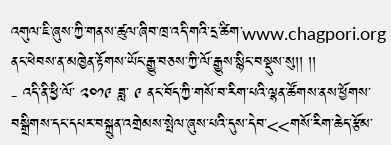འགུལ་ཇི་ཞུས་ཀྱི་གནས་ཚུལ་ཞིབ་ཁྲ་འདི་གའི་དྲ་ཚིག་www.chagpori.org ནང་ཕེབས་ན་མཁྱེན་རྟོགས་ཡོང་རྒྱུ་བཅས་ཀྱི་ལོ་རྒྱུས་སྙིང་བསྡུས་སུ།། །།
- འདི་ནི་ཕྱི་ལོ་ ༢༠༡༩ ཟླ་ ༩ ནང་བོད་ཀྱི་གསོ་བ་རིག་པའི་ལྷན་ཚོགས་ནས་ཕྱོགས་བསྒྲིགས་དང་དཔར་བསྐྲུན་འགྲེམས་སྤེལ་ཞུས་པའི་དུས་དེབ་<<གསོ་རིག་ཆེད་རྩོམ་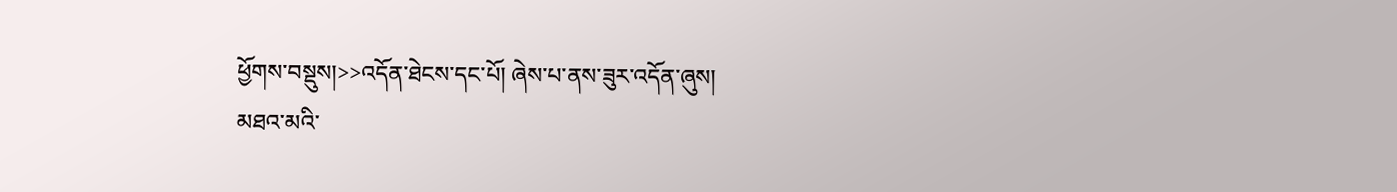ཕྱོགས་བསྡུས།>>འདོན་ཐེངས་དང་པོ། ཞེས་པ་ནས་ཟུར་འདོན་ཞུས།
མཐའ་མའི་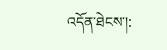འདོན་ཐེངས་།: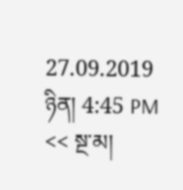27.09.2019 ཉིན། 4:45 PM
<< སྔ་མ།